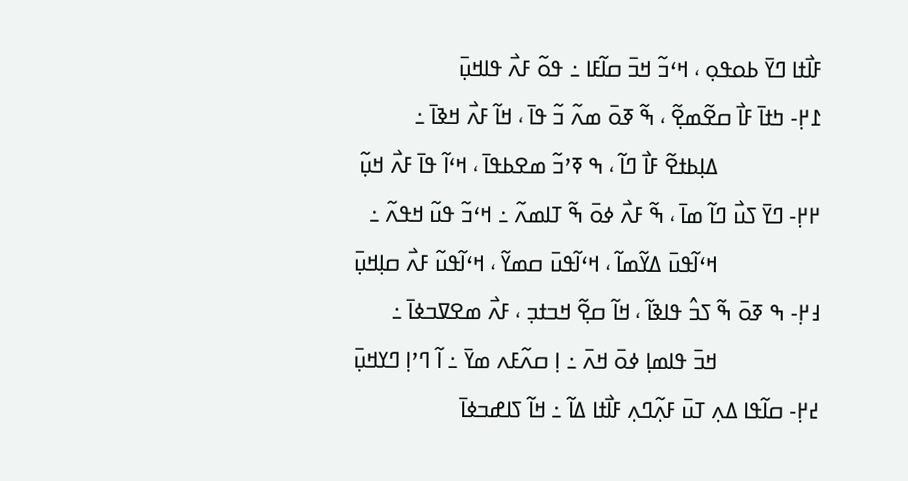ߓߊ߯ߙߊ ߣߌ߫ ߕߋߟߋ߲ ، ߞߵߏ߬ ߞߏ߫ ߛߊ߬ߓߊ ߸ ߟߋ߬ ߓߍ߯ ߟߊߞߎ߲߫
߁߂߲- ߤߙߊ߫ ߓߊ߯ ߛߐ߬ߘߐ߲߬ ، ߒ߬ ߧߋ߫ ߘߍ߬ ߏ߬ ߟߊ߫ ، ߞߊ߬ ߓߍ߯ ߞߢߊ߫ ߸
                  ߡߊ߲ߕߙߐ߬ ߓߊ߯ ߣߊ߬ ، ߒ ߧߴߏ߬ ߘߐߕߟߊ߫ ، ߞߵߊ߬ ߟߊ߫ ߓߍ߯ ߞߎ߲߬
߂߂߲- ߣߌ߫ ߖߎ߯ ߣߊ߬ ߘߊ߫ ، ߒ߬ ߓߍ߯ ߦߋ߫ ߒ߬ ߠߊߘߍ߬ ߸ ߞߵߏ߬ ߟߎ߬ ߞߟߍ߬ ߸
                  ߞߵߊ߬ߟߎ߫ ߡߌ߬ߘߊ߬ ، ߞߵߊ߬ߟߎ߫ ߛߘߌ߬ ، ߞߵߊ߬ߟߎ߬ ߓߍ߯ ߛߊ߲ߞߎ߲߫
߃߂߲- ߒ ߧߋ߫ ߒ߬ ߖߏ߮ ߟߊߢߊ߬ ، ߞߊ߬ ߛߐ߲߬ ߞߏߙߏ߲ ، ߓߍ߯ ߘߐߜߏߦߊ߫ ߸
                  ߞߏ߫ ߟߊߘߊ߲ ߦߋ߫ ߞߍ߫ ߸ ߊ߲ ߛߍ߬ߓߍ ߘߌ߫ ߸ ߊ߬ ߣߴߊ߲ ߣߌߞߎ߲߫
߄߂߲- ߛߊ߬ߟߊ ߡߍ߲ ߠߎ߫ ߓߍ߲߬ߣߍ߲ ߓߊ߯ߙߊ ߡߊ߬ ߸ ߞߊ߬ ߖߊߝߏߦߊ߫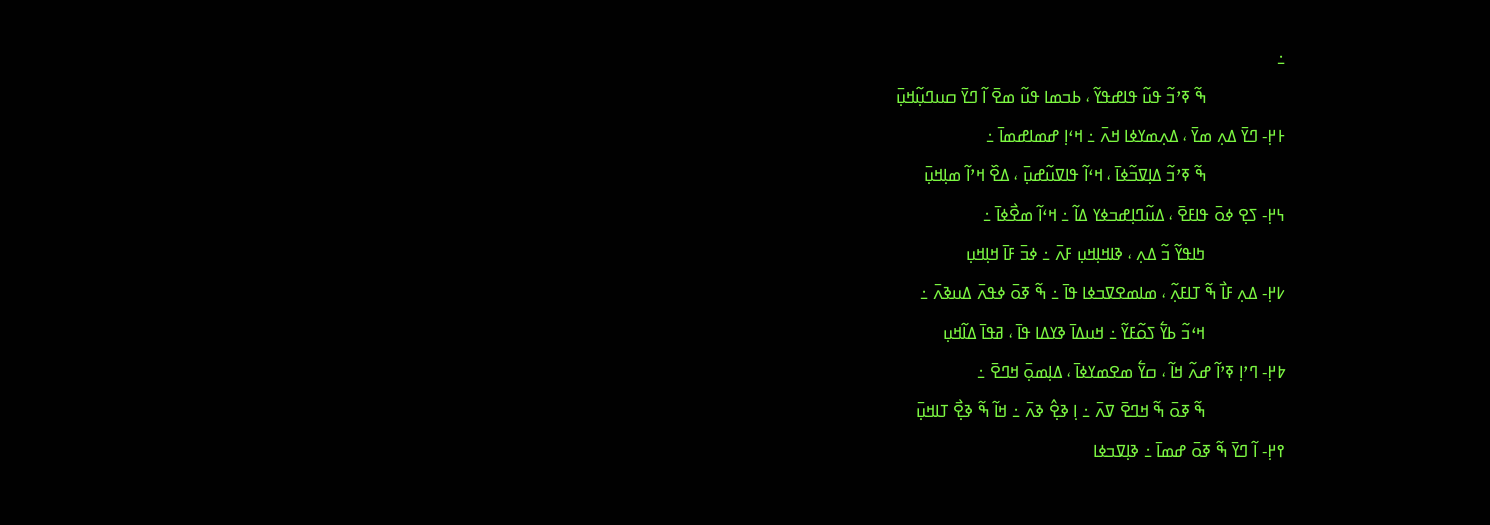߸
                  ߒ߬ ߧߴߏ߬ ߟߎ߬ ߟߊߝߟߌ߬ ، ߕߏߘߊ ߟߎ߬ ߘߐ߫ ߊ߬ ߣߌ߫ ߛߎߣߎ߲߬ߞߎ߲߫
߅߂߲- ߣߌ߫ ߡߍ߲ ߘߌ߫ ، ߡߍ߲ߘߌߦߊ ߞߍ߫ ߸ ߞߵߊ߲ ߝߘߊߝߘߊ߫ ߸
                  ߒ߬ ߧߴߏ߬ ߡߊ߲ߜߏ߬ߦߊ߫ ، ߞߵߊ߬ ߟߊߜߎ߬ߝߎ߲߫ ، ߡߐ߰ ߞߴߊ߬ ߘߊ߲ߞߎ߲߫
߆߂߲- ߖߐ߲ ߦߋ߫ ߟߊߓߐ߫ ، ߡߎ߬ߣߊ߲ߝߏߦߌ ߡߊ߬ ߸ ߞߵߊ߬ ߘߐ߯ߦߊ߫ ߸
                  ߤߊߟߌ߬ ߏ߬ ߡߍ߲ ، ߢߊߞߊ߲ߞߎ߲ ߓߍ߫ ߸ ߦߏ߫ ߓߊ߫ ߞߊ߲ߞߎ߲
߇߂߲- ߡߍ߲ ߓߊ߯ ߒ߬ ߠߊߓߍ߲߬ ، ߘߊߘߐߜߏߦߊ ߟߊ߫ ߸ ߒ߬ ߧߋ߫ ߦߟߍ߫ ߡߎߢߍ߫ ߸
                  ߞߵߏ߬ ߕߌ߱ ߖߋ߬ߓߌ߬ ߸ ߞߎߡߊ߫ ߢߌߡߊ ߟߊ߫ ، ߥߟߊ߫ ߡߊ߬ߞߎ߲
߈߂߲- ߣߴߊ߲ ߧߴߊ߬ ߝߍ߬ ߞߊ߬ ، ߛߌ߱ ߘߐߘߌߦߊ߫ ، ߡߊ߲ߘߋ߲߫ ߞߣߐ߫ ߸
                  ߒ߬ ߧߋ߫ ߒ߬ ߞߣߐ߫ ߜߍ߫ ߸ ߊ߲ ߢߐ߲߮ ߢߍ߫ ߸ ߞߊ߬ ߒ߬ ߢߐ߲߯ ߠߊߞߎ߲߫
߉߂߲- ߊ߬ ߣߌ߫ ߒ߬ ߧߋ߫ ߝߘߊ߫ ߸ ߢߊ߲ߜߏߦߊ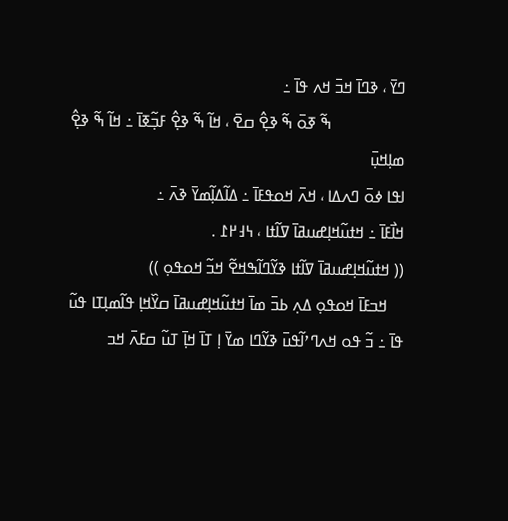ߣߌ߫ ، ߢߣߊ߫ ߞߏ߫ ߞߍ ߟߊ߫ ߸
                  ߒ߬ ߧߋ߫ ߒ߬ ߢߐ߲߮ ߛߐ߫ ، ߞߊ߬ ߒ߬ ߢߐ߲߮ ߓߏ߲߬ߧߊ߫ ߸ ߞߊ߬ ߒ߬ ߢߐ߲߮ ߘߊ߲ߞߎ߲߫
ߊߟߊ ߦߋ߫ ߣߍߡߊ ، ߞߍ߫ ߞߋߟߓߊ߫ ߸ ߡߊ߬ߡߊ߲߬ߘߌ߫ ߢߍ߫ ߸
ߞߊ߯ߓߊ߫ ߸ ߞߙߎ߬ߞߊ߲ߝߎߥߊ߫ ߜߊ߬ߙߊ ، ߆߃߂߁ .
(( ߞߙߎ߬ߞߊ߲ߝߎߥߊ߫ ߜߊ߬ߙߊ ߢߌ߬ߣߊ߬ߒߞߐ߬ ߞߏ߬ ߞߋߟߋ߲ ))
    ߞߏߓߊ߫ ߞߋߟߋ߲ ߡߍ߲ ߕߏ߫ ߘߊ߫ ߞߙߎ߬ߞߊ߲ߝߎߥߊ߫ ߛߌ߰ߞߊ߲ ߟߊ߬ߘߊ߲ߠߊ ߟߎ߬ ߟߊ߫ ߸ ߏ߬ ߟߋ ߞߍߣߴߊ߬ߟߎ߫ ߢߌ߬ߣߊ ߘߌ߫ ߊ߲ ߠߊ߫ ߞߊ߲߫ ߠߎ߬ ߛߓߍ߫ ߞߏ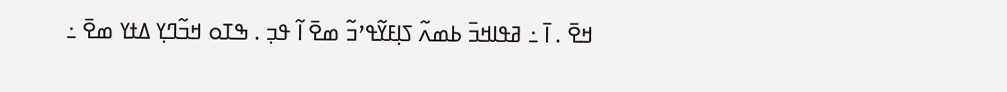ߞߐ߫ . ߊ߫ ߸ ߥߟߊߞߏ߫ ߕߘߍ߬ ߖߊ߲ߓߌ߬ߟߴߏ߬ ߘߐ߫ ߊ߬ ߟߏ߲ . ߒߠߋ ߞߏ߬ߣߌ߲ ߡߙߌ ߘߐ߫ ߸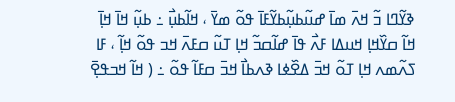ߢߌ߬ߣߊ ߏ߬ ߞߍ߫ ߘߊ߫ ߝߎ߬ߕߎ߲߬ߕߌ߬ߓߊ߫ ߟߋ߬ ߘߌ߫ ، ߞߊ߬ߕߎ߲߯ ߸ ߕߎ߲߬ ߞߊ߫ ߞߊ߲߫ ߞߊ߬ ߛߌ߰ߞߊ߲ ߞߎߡߊ ߓߍ߯ ߟߊ߫ ߝߊ߬ߛߏ߬ ߞߊ߲ ߠߎ߬ ߛߓߍ߫ ߞߏ ߟߋ߬ ߞߊ߲߬ ، ߓߊ ߖߍ߬ߘߍ ߞߊ߲ ߠߋ߬ ߞߏ߫ ߡߐ߰ߦߊ ߢߍߕߊ߯ ߞߏ߫ ߛߓߊ߬ ߟߋ߬ ߸ ( ߞߊ߬ ߞߏߟߐ߲߫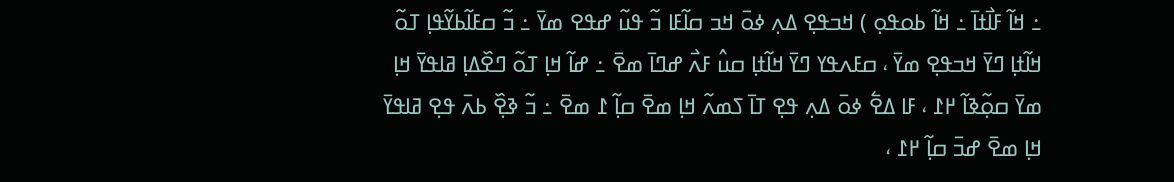߸ ߞߊ߬ ߓߊ߯ߙߊ߫ ߸ ߞߊ߬ ߕߋߟߋ߲ ) ߞߏߟߐ߲ ߡߍ߲ ߦߋ߫ ߞߏ ߛߊ߬ߓߊ ߏ߬ ߟߎ߬ ߝߟߐ ߘߌ߫ ߸ ߏ߬ ߛߓߊ߬ߕߌ߬ߟߊ߲ ߠߋ߬ ߞߊ߬ߙߊ߲ ߣߌ߫ ߞߏߟߐ߲ ߘߌ߫ ، ߛߓߍߟߌ ߣߌ߫ ߞߊ߬ߙߊ߲ ߛߎ߮ ߓߍ߯ ߝߣߊ߫ ߘߐ߫ ߸ ߝߊ߬ ߞߊ߲ ߠߋ߬ ߣߐ߰ߡߊ߲ ߥߊߟߌ߫ ߞߊ߲ ߘߌ߫ ߛߋ߲߬ߢߊ߬ ߂߁ ، ߓߊ ߡߐ߱ ߦߋ߫ ߡߍ߲ ߟߐ߲ ߠߊ߫ ߖߘߍ߬ ߞߊ߲ ߘߐ߫ ߛߊ߲߬ ߁ ߘߐ߫ ߸ ߏ߬ ߢߐ߲߰ ߕߍ߫ ߟߐ߲ ߥߊߟߌ߫ ߞߊ߲ ߘߐ߫ ߝߏ߫ ߛߊ߲߬ ߂߁ ،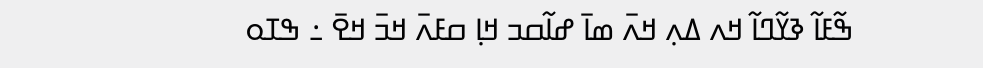ߒ߬ߓߊ߬ ߢߌ߬ߣߊ߬ ߞߍ ߡߍ߲ ߞߍ߫ ߘߊ߫ ߝߊ߬ߛߏ ߞߊ߲ ߛߓߍ߫ ߞߏ߫ ߞߐ߫ ߸ ߒߠߋ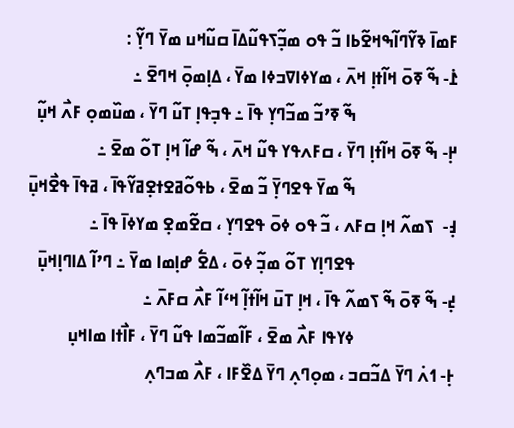ߓߘߊ߫ ߢߌ߬ߣߊ߬ߒߞߐ߬ߕߊ ߏ߬ ߟߋ ߘߏ߲߬ߖߟߎ߬ߡߊ߫ ߛߎ߬ߞߎ ߘߌ߫ ߣߌ߲߬ :
߁߭- ߒ߬ ߧߋ߫ ߞߊ߬ߙߊ߲ ߞߍ߫ ، ߘߌߦߊߜߏߦߊ ߘߌ߫ ، ߡߊ߲ߘߋ߲߫ ߞߣߐ߫ ߸
                       ߒ߬ ߧߴߏ߬ ߘߏ߬ߣߌ߲ ߟߊ߫ ߸ ߟߏ߲ߟߊ߲ ߠߎ߬ ߣߌ߫ ، ߘߎ߰ߘߋ߲ ߓߍ߯ ߞߎ߲߬
߂߲- ߒ߬ ߧߋ߫ ߞߊ߬ߙߊ߲ ߣߌ߫ ، ߛߓߍߟߌ ߟߎ߬ ߞߍ߫ ، ߒ߬ ߝߊ߬ ߞߊ߲ ߠߋ߬ ߘߐ߫ ߸
                       ߒ߬ ߘߌ߫ ߟߐߣߌ߲߫ ߏ߬ ߘߐ߫ ، ߕߟߋ߬ߥߐߙߐ߲ߥߌ߬ߟߊ߫ ، ߥߟߊ߫ ߟߐ߯ߞߎ߲߫
߃߲-  ߖߘߍ߬ ߞߊ߲ ߛߓߍ ، ߏ߬ ߟߋ ߦߋ߫ ߟߐߣߌ߲ ، ߛߐ߬ߘߐ߲ ߘߌߦߊ߫ ߟߊ߫ ߸
                       ߟߐߣߊ߲ߌ ߠߋ߬ ߘߏ߲߬ ߦߋ߫ ، ߡߐ߱ ߝߊ߲ߘߊ ߘߌ߫ ߸ ߣߴߊ߬ ߡߊߣߊ߲ߞߎ߲߫
߄߲- ߒ߬ ߧߋ߫ ߒ߬ ߖߘߍ߬ ߟߊ߫ ، ߞߊ߲ ߠߎ߫ ߞߊ߬ߙߊ߲߬ ߞߵߊ߬ ߓߍ߯ ߛߓߍ߫ ߸
                       ߦߌߟߊ ߓߍ߯ ߘߐ߫ ، ߓߊ߬ߘߏ߬ߘߊ ߟߎ߬ ߣߌ߫ ، ߓߊ߯ߙߊ ߘߊߞߎ߲
߅߲- ߗߍ߭ ߣߌ߫ ߡߏ߬ߛߏ ، ߘߋ߲ߣߍ߲ ߣߌ߫ ߡߐ߰ߓߊ ، ߓߍ߯ ߘߏߣߍ߲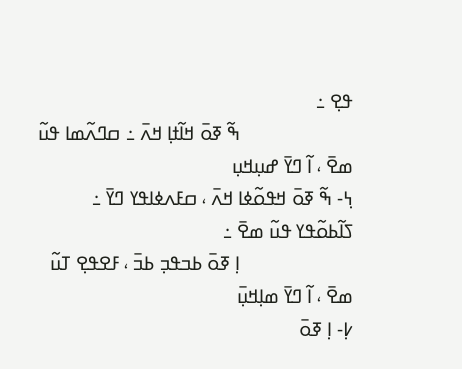ߟߐ߲ ߸
                       ߒ߬ ߧߋ߫ ߞߊ߬ߙߊ߲ ߞߍ߫ ߸ ߛߣߍ߬ߘߊ ߟߎ߬ ߘߐ߫ ، ߊ߬ ߣߌ߫ ߝߎ߲ߞߎ߲
߆߲- ߒ߬ ߧߋ߫ ߞߟߋ߬ߦߊ ߞߍ߫ ، ߛߓߍߦߊߟߌ ߣߌ߫ ߸ ߖߊ߬ߕߋ߬ߟߌ ߟߎ߬ ߘߐ߫ ߸
                       ߊ߲ ߧߋ߫ ߕߏߟߏ߲ ߕߏ߫ ، ߓߐߟߐ߲ ߠߎ߬ ߘߐ߫ ، ߊ߬ ߣߌ߫ ߘߊ߲ߞߎ߲߫
߇߲- ߊ߲ ߧߋ߫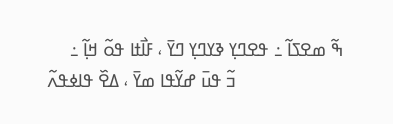ߒ߬ ߘߐߖߊ߬ ߸ ߟߐߣߌ߲ ߢߌߣߌ߲ ߣߌ߫ ، ߓߊ߯ߙߊ ߟߋ߬ ߞߊ߲߬ ߸
                       ߏ߬ ߟߎ߫ ߝߌ߬ߟߊ ߘߌ߫ ، ߡߐ߰ ߟߊߦߟߍ߬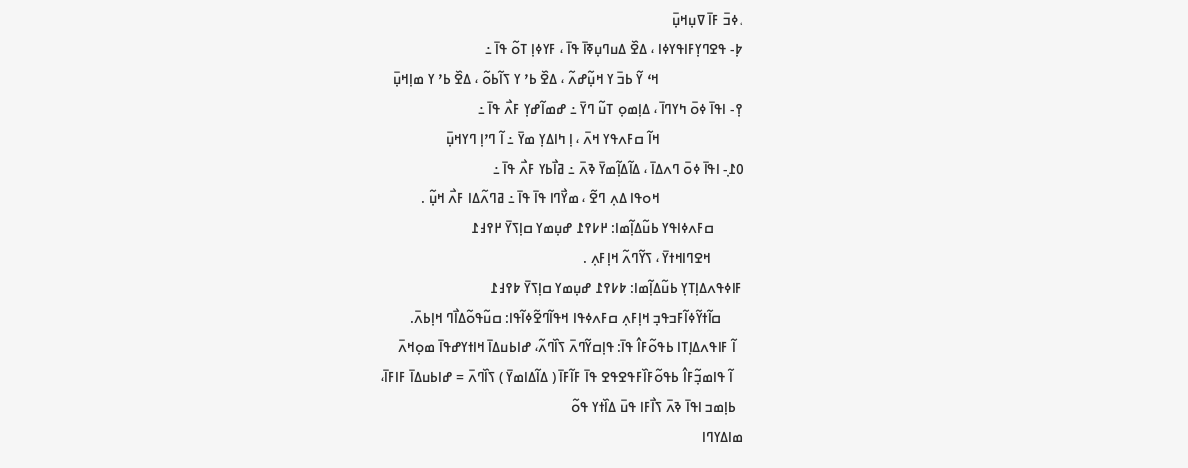، ߦߏ߫ ߓߊ߫ ߜߎ߲ߞߎ߲߫
߈߲- ߟߐߣߌ߲ߓߊߟߌߦߊ ، ߡߐ߰ ߡߎߣߎ߲ߧߊ߫ ߟߊ߫ ، ߓߌߦߊ߲ ߠߋ߬ ߟߊ߫ ߸
                       ߞߵ ߌ߬ ߕߏ߫ ߌ ߞߎ߲߬ߝߍ߬ ، ߡߐ߰ ߕߴ ߌ ߖߊ߬ߕߋ߬ ، ߡߐ߰ ߕߴ ߌ ߘߊ߲ߞߎ߲߫
߉߲- ߊߟߊ߫ ߦߋ߫ ߤߌߣߊ߫ ، ߡߊ߲ߘߋ߲ ߠߎ߬ ߣߌ߫ ߸ ߝߘߊ߬ߝߌ߲ ߓߍ߯ ߟߊ߫ ߸
                       ߞߊ߬ ߛߓߍߟߌ ߞߍ߫ ، ߊ߲ ߤߊߡߌ߲ ߘߌ߫ ߸ ߊ߬ ߣߴߊ߲ ߣߌߞߎ߲߫
߀߁߲- ߊߟߊ߫ ߦߋ߫ ߣߍߡߊ߫ ، ߡߊ߬ߡߊ߲߬ߘߌ߫ ߢߍ߫ ߸ ߥߊ߯ߕߌ ߓߍ߯ ߟߊ߫ ߸
                       ߞߋߟߊ ߡߍ߲ ߣߐ߬ ، ߘߌ߯ߣߊ ߟߊ߫ ߟߊ߫ ߸ ߥߣߍ߬ߡߊ ߓߍ߯ ߞߎ߲߬ .
        ߛߓߍߦߊߟߌ ߕߎ߬ߡߊ߲߬ߘߊ: ߂߇߉߁ ߝߎ߲ߘߌ ߛߊ߲ߖߌ߫ ߂߉߃߁
         ߞߐߣߊߞߙߌ߫ ، ߖߌ߬ߣߍ߬ ߞߊ߲ߓߍ߲ .
ߓߊߦߟߍߡߊ߲ߠߌ߲ ߕߎ߬ߡߊ߲߬ߘߊ: ߈߇߉߁ ߝߎ߲ߘߌ ߛߊ߲ߖߌ߫ ߈߉߃߁
      ߛߊ߬ߙߌ߬ߦߊ߬ߓߏߟߏ߲ ߞߊ߲ߓߍ߲ ߛߓߍߦߟߊ ߞߟߊ߬ߣߐ߬ߦߊ߬ߟߊ: ߛߎ߬ߟߋ߬ߡߊ߯ߣ ߞߊ߲ߕߍ߫.
  ߊ߬ ߓߊߟߍߡߊ߲ߠߊ ߕߟߋ߬ߓߊ߮ ߟߊ߫: ߟߊ߲ߛߌ߬ߣߍ߫ ߖߊ߰ߣߍ߬، ߝߊߕߎߡߊ߫ ߞߊߙߌߝߟߊ߫ ߘߋ߲ߞߍ߫
   ߊ߬ ߟߊߘߏ߲߬ߓߊ߮ ߕߟߋ߬ߓߊ߰ߓߟߐߟߐ ߟߊ߫ ߓߊ߬ߓߊ߫ ( ߡߊ߬ߡߊߘߌ߫ ) ߖߊ߰ߣߍ߫ = ߝߊߕߎߡߊ߫ ߓߊߓߊ߫،
  ߕߊ߲ߘߏ ߊߟߊ߫ ߢߍ߫ ߖߊ߯ߓߊ ߟߎ߫ ߡߊ߰ߙߌ ߟߋ߬
ߘߊߡߌߣߊ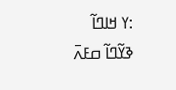:ߌ ߞߊߣߊ߬ ߢߌ߬ߣߊ߬ ߛߓߍ߫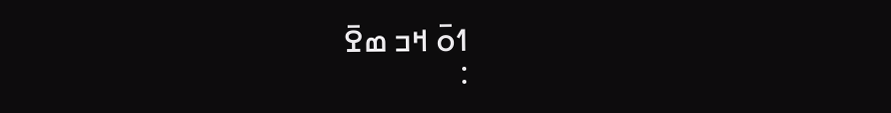ߗߋ߫ ߞߏ ߘߐ߫
: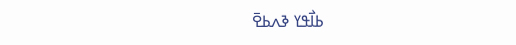ߕߊ߯ߟߌ ߢߍߕߐ߫